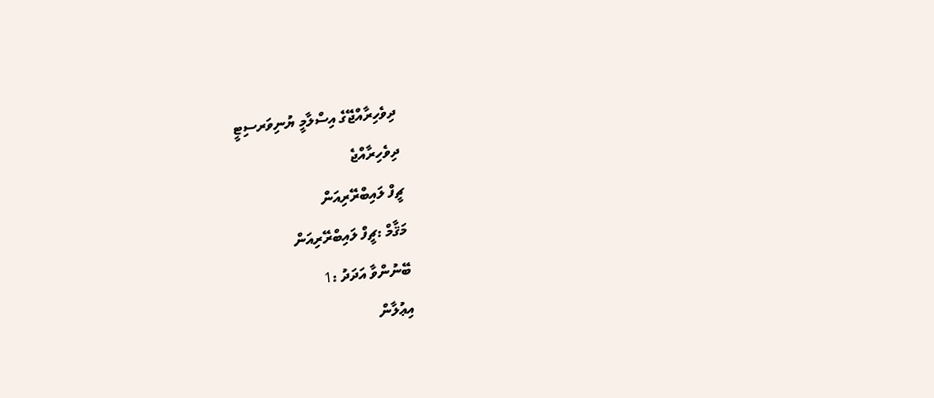ދިވެހިރާއްޖޭގެ އިސްލާމީ ޔުނިވަރސިޓީ
ދިވެހިރާއްޖެ
ޗީފް ލައިބްރޭރިއަން
މަޤާމް :ޗީފް ލައިބްރޭރިއަން
ބޭނުންވާ އަދަދު :1
އިޢުލާން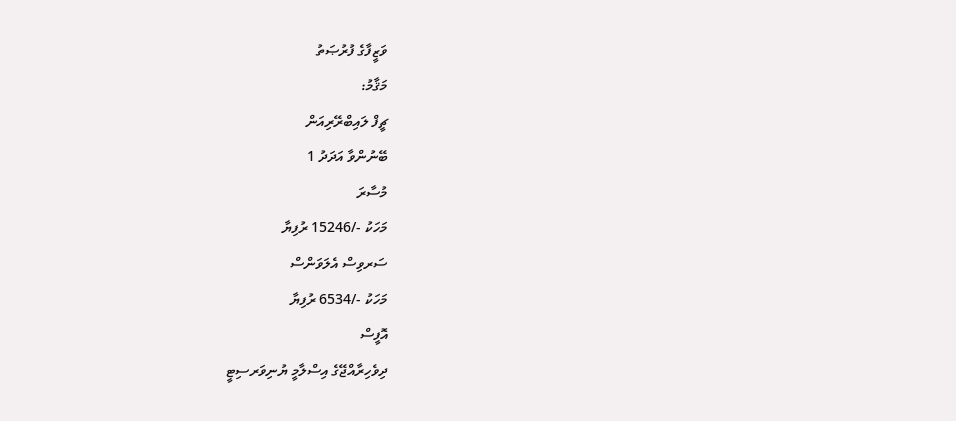ވަޒީފާގެ ފުރުޞަތު
މަޤާމު:
ޗީފް ލައިބްރޭރިއަން
ބޭނުންވާ އަދަދު 1
މުސާރަ
މަހަކު -/15246 ރުފިޔާ
ސަރވިސް އެލަވަންސް
މަހަކު -/6534 ރުފިޔާ
އޮފީސް
ދިވެހިރާއްޖޭގެ އިސްލާމީ ޔުނިވަރސިޓީ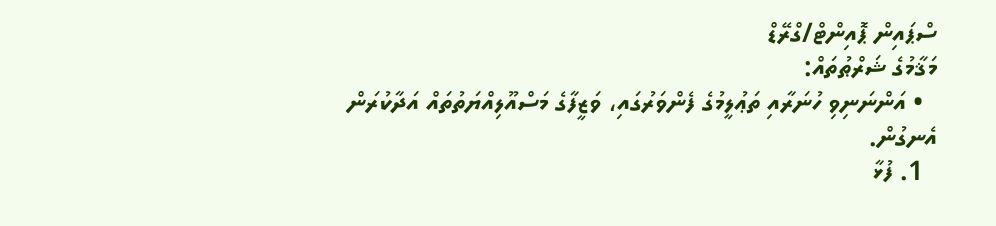ސްޕައިން ޕޮއިންޓް/ގްރޭޑް
މަޤާމުގެ ޝަރްޠުތައް:
  • އަންނަނިވި ހުނަރާއި ތަޢުލީމުގެ ފެންވަރުގައި، ވަޒީފާގެ މަސްއޫލިއްޔަތުތައް އަދާކުރަން އެނގުން.
  1. ފުޅާ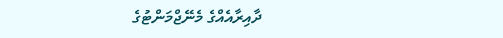ދާއިރާއެއްގެ މެނޭޖްމަންޓުގެ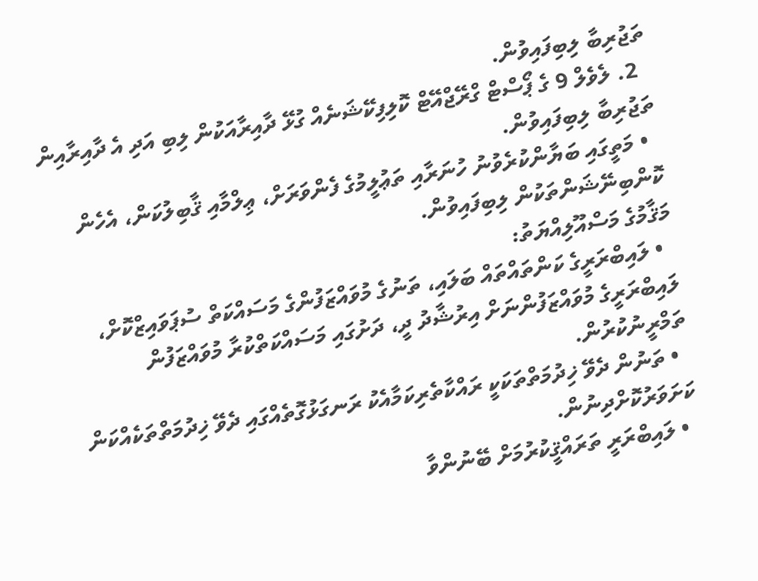ތަޖުރިބާ ލިބިފައިވުން.
  2. ލެވެލް 9 ގެ ޕޯސްޓް ގްރޭޖްއޭޓް ކޮލިފިކޭޝަނެއް ގުޅޭ ދާއިރާއަކުން ލިބި އަދި އެ ދާއިރާއިން ތަޖުރިބާ ލިބިފައިވުން.
  • މަތީގައި ބަޔާންކުރެވުނު ހުނަރާއި ތަޢުލީމުގެ ފެންވަރަށް، ޢިލްމާއި ޤާބިލުކަން، އެހެން ކޮންބިނޭޝަންތަކުން ލިބިފައިވުން.
މަޤާމުގެ މަސްއޫލިއްޔަތު:
  • ލައިބްރަރީގެ ކަންތައްތައް ބަލައި، ތަނުގެ މުވައްޒަފުންގެ މަސައްކަތް ސުޕަވައިޒްކޮށް، ލައިބްރަރީގެ މުވައްޒަފުންނަށް އިރުޝާދު ދީ، ދަށުގައި މަސައްކަތްކުރާ މުވައްޒަފުން ތަމްރީނުކުރުން.
  • ތަނުން ދެވޭ ޚިދުމަތްތަކަކީ ރައްކާތެރިކަމާއެކު ރަނގަޅުގޮތެއްގައި ދެވޭ ޚިދުމަތްތަކެއްކަން ކަށަވަރުކޮށްދިނުން.
  • ލައިބްރަރީ ތަރައްޤީކުރުމަށް ބޭނުންވާ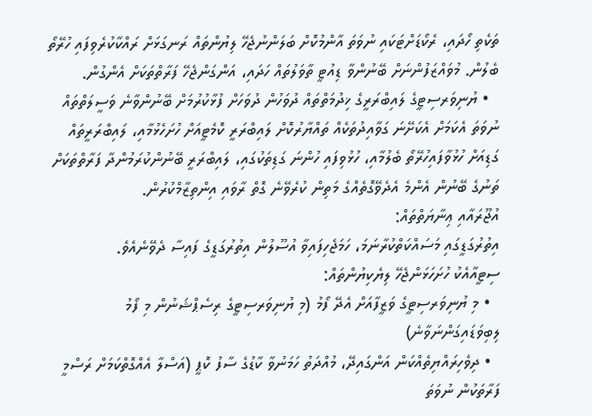ތަކެތި ހޯދައި، ރެކޯޑަށްޓަކައި ނުވަތަ އާންމުކޮށް ބަލަންނުޖެހޭ ލިޔުންތައް ރަނގަޅަށް ރައްކާކުރެވިފައި ހުރޭތޯ ބެލުން. މުވައްޒަފުންނަށް ބޭނުންވާ ޑިއުޓީ ތާވަލުތައް ހަދައި، އަންގަންޖެހޭ ފަރާތްތަކަށް އެންގުން.
  • ޔުނިވަރސިޓީގެ ލައިބްރަރީގެ ޚިދުމަތްތައް ދުވަހުން ދުވަހަށް ފުޅާކުރުމަށް ބޭނުންވާނެ ވަސީލަތްތައް ނުވަތަ އެކަމަށް އެކަށޭނަ ގަވާއިދުތަކެއް ތައްޔާރުކޮށް ލައިބްރަރީ ކޮމެޓީއަށް ހުށަހެޅުމާއި، ލައިބްރަރީތައް ގަޑިއަށް ހުޅުވާފައިހުރޭތޯ ބެލުމާއި، ހުޅުވިފައި ހުންނަ ގަޑިތަކުގައި، ލައިބްރަރީ ބޭނުންކުރަމުންދާ ފަރާތްތަކަށް ތަނުގެ ބޭނުން އެންމެ އެދެވޭގޮތެއްގެ މަތިން ކުރެވޭނެ ގޮތް ރާވައި އިންތިޒާމްކުރުން.
އުޖޫރައާއި ޢިނާޔަތްތައް:
އިތުރުގަޑީގައި މަސައްކަތްކުރާނަމަ، ހަމަޖެހިފައިވާ އުސޫލުން އިތުރުގަޑީގެ ފައިސާ ދެވޭނެއެވެ.
ސިޓީއާއެކު ހުށަހަޅަންޖެހޭ ލިޔެކިޔުންތައް:
  • މި ޔުނިވަރސިޓީގެ ވަޒީފާއަށް އެދޭ ފޯމު (މި ޔުނިވަރސިޓީގެ ރިސެޕްޝަނުން މި ފޯމު ލިބިވަޑައިގަންނަވާނެ)
  • ދިވެހިރައްޔިތެއްކަން އަންގައިދޭ، މުއްދަތު ހަމަނުވާ ކާޑުގެ ސާފު ކޮޕީ (އަސްލާ އެއްގޮތްކަމަށް ރަސްމީ ފަރާތަކުން ނުވަތަ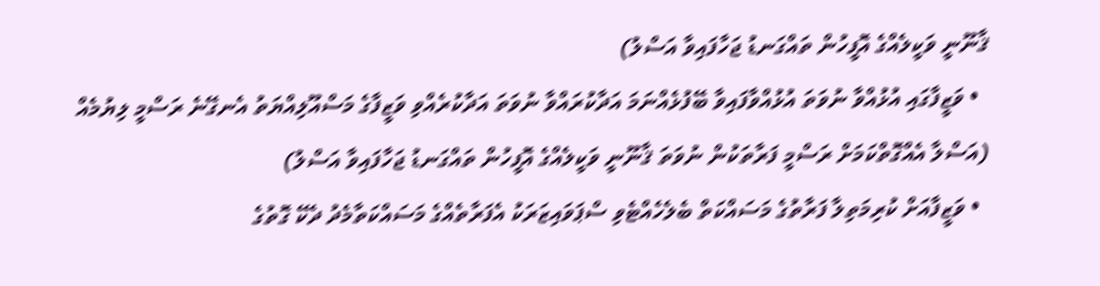ޤާނޫނީ ވަކީލެއްގެ އޮފީހުން ތައްގަނޑު ޖަހާފައިވާ އަސްލު)
  • ވަޒީފާގައި އުޅުއްވާ ނުވަތަ އުޅުއްވާފައިވާ ބޭފުޅެއްނަމަ އަދާކުރައްވާ ނުވަތަ އަދާކުރެއްވި ވަޒީފާގެ މަސްއޫލިއްޔަތު އެނގޭނެ ރަސްމީ ލިޔުމެއް (އަސްލާ އެއްގޮތްކަމަށް ރަސްމީ ފަރާތަކުން ނުވަތަ ޤާނޫނީ ވަކީލެއްގެ އޮފީހުން ތައްގަނޑު ޖަހާފައިވާ އަސްލު)
  • ވަޒީފާއަށް ކުރިމަތިލާ ފަރާތުގެ މަސައްކަތް ބެލެހެއްޓެވި ސްޕަވައިޒަރަކު އެފަރާތެއްގެ މަސައްކަތާމެދު ދެކޭ ގޮތުގެ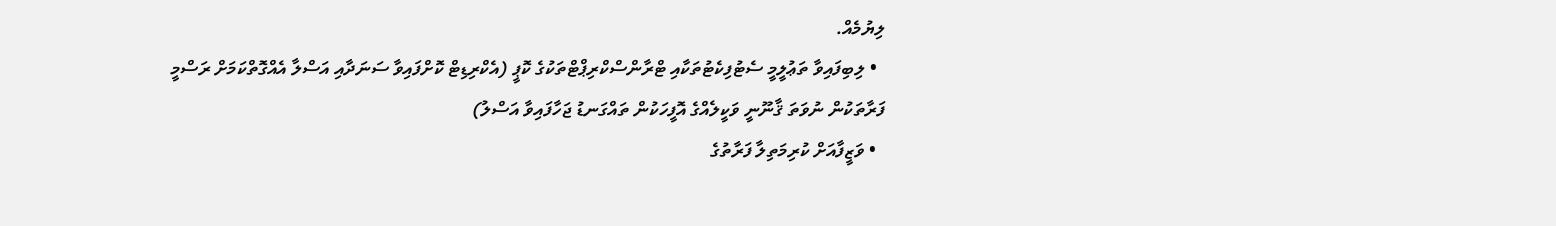ލިޔުމެއް.
  • ލިބިފައިވާ ތަޢުލީމީ ސެޓުފިކެޓުތަކާއި ޓްރާންސްކްރިޕްޓްތަކުގެ ކޮޕީ (އެކްރިޑިޓް ކޮށްފައިވާ ސަނަދާއި އަސްލާ އެއްގޮތްކަމަށް ރަސްމީ ފަރާތަކުން ނުވަތަ ޤާނޫނީ ވަކީލެއްގެ އޮފީހަކުން ތައްގަނޑު ޖަހާފައިވާ އަސްލު)
  • ވަޒީފާއަށް ކުރިމަތިލާ ފަރާތުގެ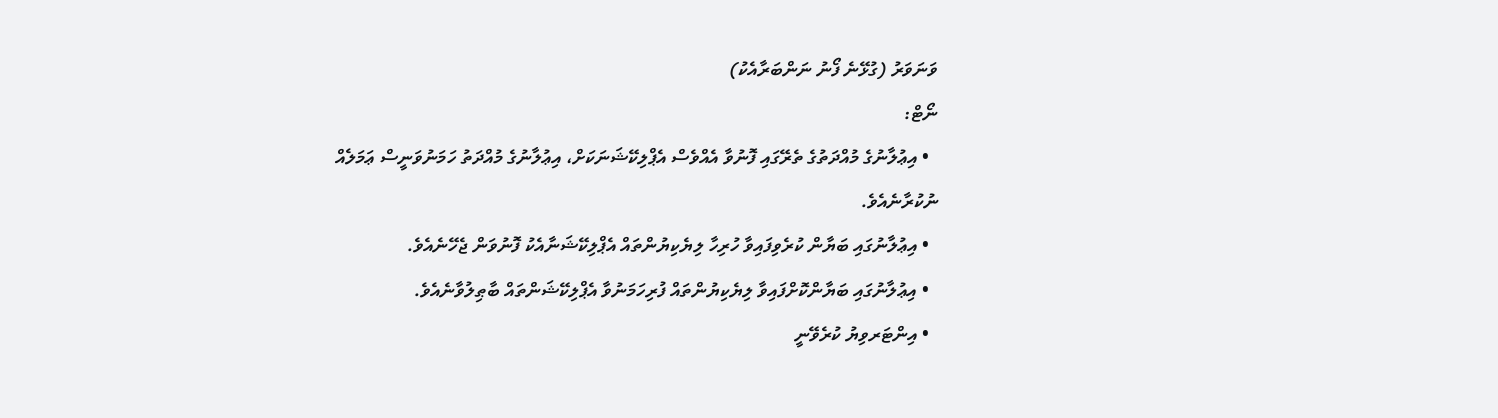ވަނަވަރު (ގުޅޭނެ ފޯނު ނަންބަރާއެކު)
ނޯޓް:
  • އިޢުލާނުގެ މުއްދަތުގެ ތެރޭގައި ފޮނުވާ އެއްވެސް އެޕްލިކޭޝަނަކަށް، އިޢުލާނުގެ މުއްދަތު ހަމަނުވަނީސް ޢަމަލެއް ނުކުރާނެއެވެ.
  • އިޢުލާނުގައި ބަޔާން ކުރެވިފައިވާ ހުރިހާ ލިޔެކިޔުންތައް އެޕްލިކޭޝަނާއެކު ފޮނުވަން ޖެހޭނެއެވެ.
  • އިޢުލާނުގައި ބަޔާންކޮށްފައިވާ ލިޔެކިޔުންތައް ފުރިހަމަނުވާ އެޕްލިކޭޝަންތައް ބާޠިލުވާނެއެވެ.
  • އިންޓަރވިޔު ކުރެވޭނީ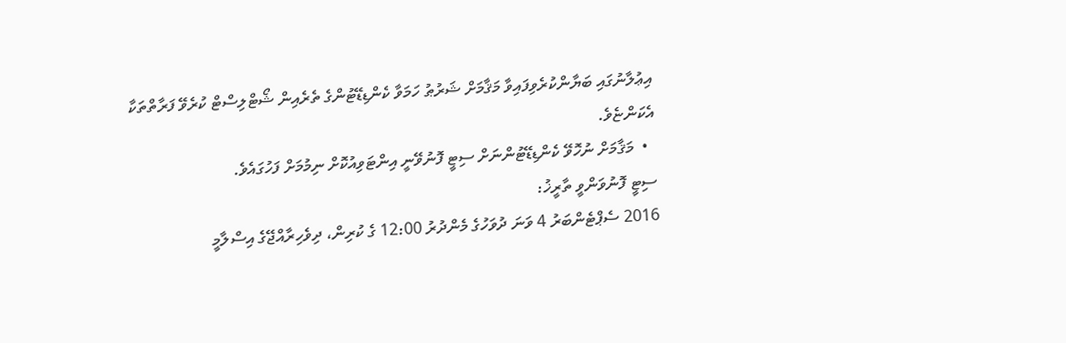އިޢުލާނުގައި ބަޔާންކުރެވިފައިވާ މަޤާމަށް ޝަރުޠު ހަމަވާ ކެންޑިޑޭޓުންގެ ތެރެއިން ޝޯޓްލިސްޓް ކުރެވޭ ފަރާތްތަކާ އެކަންޏެވެ.
  •  މަޤާމަށް ނުހޮވޭ ކެންޑިޑޭޓުންނަށް ސިޓީ ފޮނުވޭނީ އިންޓަވިއުކޮށް ނިމުމަށް ފަހުގައެވެ.
ސިޓީ ފޮނުވަންވީ ތާރީޚު:
2016 ސެޕްޓެންބަރު 4 ވަނަ ދުވަހުގެ މެންދުރު 12:00 ގެ ކުރިން، ދިވެހިރާއްޖޭގެ އިސްލާމީ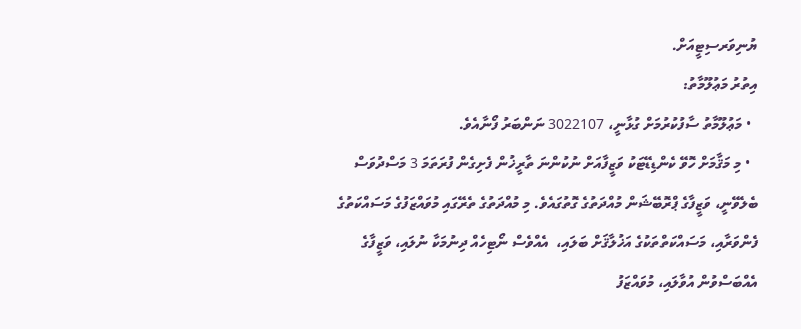ޔުނިވަރސިޓީއަށް.
އިތުރު މަޢުލޫމާތު:
  • މަޢުލޫމާތު ސާފުކުރުމަށް ގުޅާނީ، 3022107 ނަންބަރު ފޯނާއެވެ.
  • މި މަޤާމަށް ހޮވޭ ކެންޑިޑޭޓަކު ވަޒީފާއަށް ނުކުންނަ ތާރީޚުން ފެށިގެން ފުރަތަމަ 3 މަސްދުވަސް ބެލެވޭނީ، ވަޒީފާގެ ޕްރޮބޭޝަން މުއްދަތުގެ ގޮތުގައެވެ. މި މުއްދަތުގެ ތެރޭގައި މުވައްޒަފުގެ މަސައްކަތުގެ ފެންވަރާއި، މަސައްކަތްތަކުގެ އަޚުލާޤަށް ބަލައި،  އެއްވެސް ނޯޓިހެއް ދިނުމަކާ ނުލައި، ވަޒީފާގެ އެއްބަސްވުން އުވާލައި، މުވައްޒަފު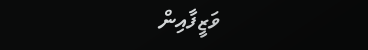ވަޒީފާއިން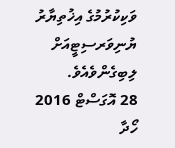ވަކިކުރުމުގެ އިޚުތިޔާރު ޔުނިވަރސިޓީއަށް ލިބިގެންވެއެވެ.
28 އޮގަސްޓް 2016
ހޯދާ